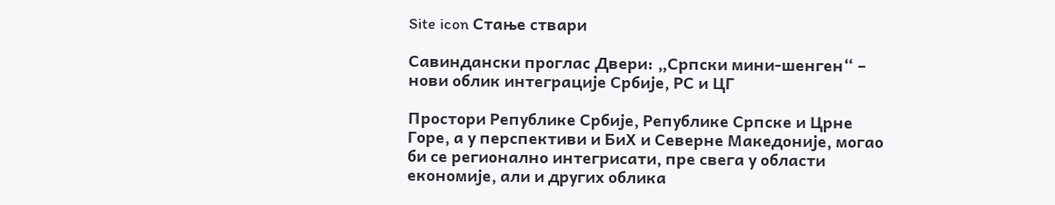Site icon Стање ствари

Савиндански проглас Двери: „Српски мини-шенген“ – нови облик интеграције Србије, РС и ЦГ

Простори Републике Србије, Републике Српске и Црне Горе, а у перспективи и БиХ и Северне Македоније, могао би се регионално интегрисати, пре свега у области економије, али и других облика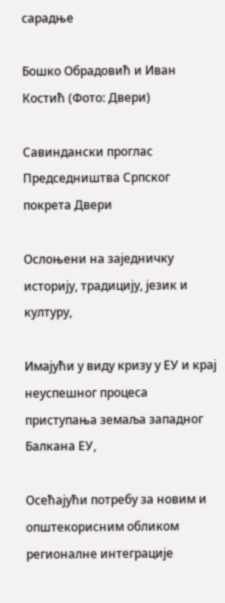сарадње

Бошко Обрадовић и Иван Костић (Фото: Двери)

Савиндански проглас Председништва Српског покрета Двери

Ослоњени на заједничку историју, традицију, језик и културу,

Имајући у виду кризу у ЕУ и крај неуспешног процеса приступања земаља западног Балкана ЕУ,

Осећајући потребу за новим и општекорисним обликом регионалне интеграције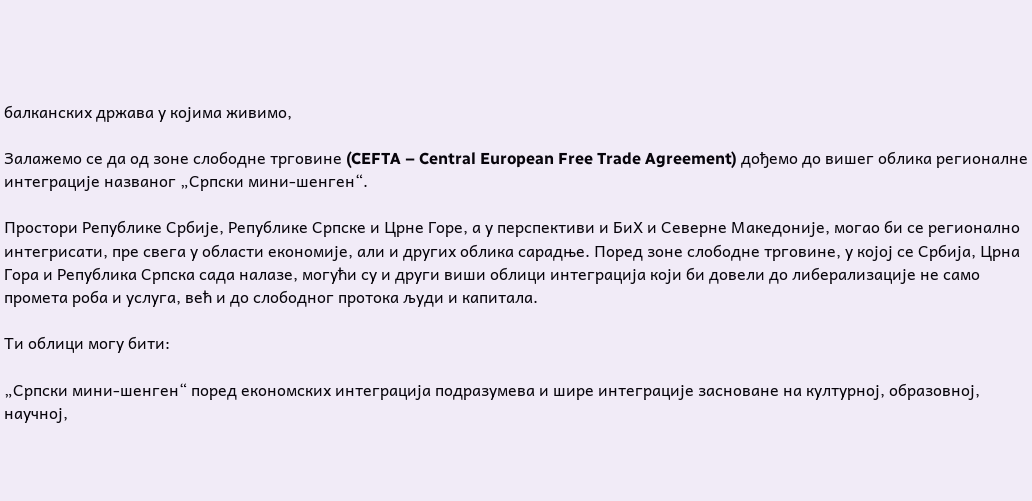балканских држава у којима живимо,

Залажемо се да од зоне слободне трговине (CEFTA – Central European Free Trade Agreement) дођемо до вишег облика регионалне интеграције названог „Српски мини-шенген“.

Простори Републике Србије, Републике Српске и Црне Горе, а у перспективи и БиХ и Северне Македоније, могао би се регионално интегрисати, пре свега у области економије, али и других облика сарадње. Поред зоне слободне трговине, у којој се Србија, Црна Гора и Република Српска сада налазе, могући су и други виши облици интеграција који би довели до либерализације не само промета роба и услуга, већ и до слободног протока људи и капитала.

Ти облици могу бити:

„Српски мини-шенген“ поред економских интеграција подразумева и шире интеграције засноване на културној, образовној, научној,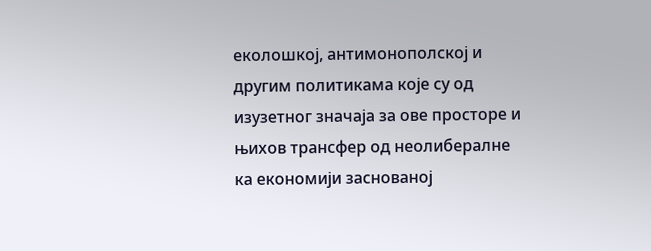еколошкој, антимонополској и другим политикама које су од изузетног значаја за ове просторе и њихов трансфер од неолибералне ка економији заснованој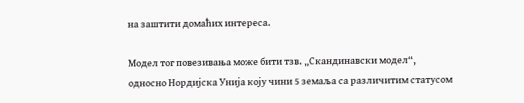на заштити домаћих интереса.

Модел тог повезивања може бити тзв. „Скандинавски модел“, односно Нордијска Унија коју чини 5 земаља са различитим статусом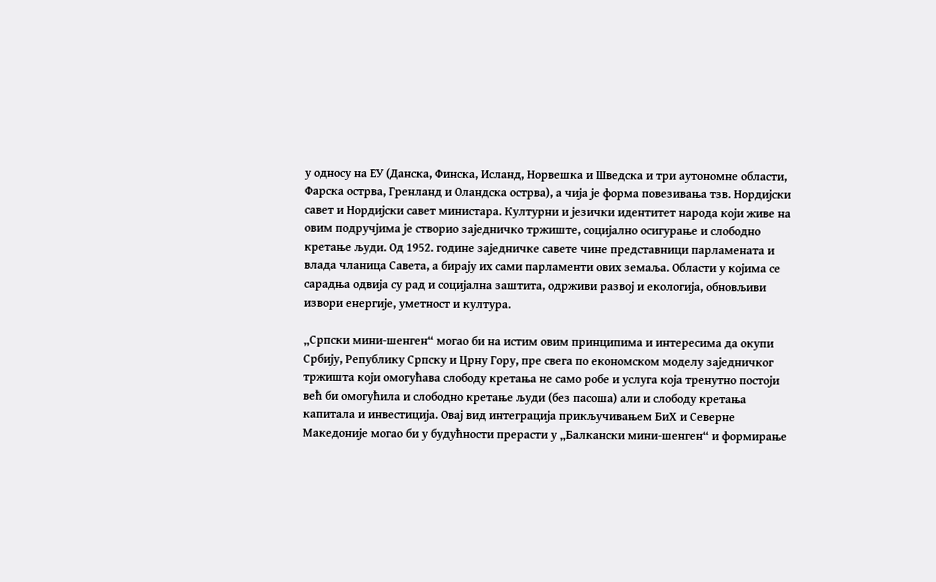у односу на ЕУ (Данска, Финска, Исланд, Норвешка и Шведска и три аутономне области, Фарска острва, Гренланд и Оландска острва), а чија је форма повезивања тзв. Нордијски савет и Нордијски савет министара. Културни и језички идентитет народа који живе на овим подручјима је створио заједничко тржиште, социјално осигурање и слободно кретање људи. Од 1952. године заједничке савете чине представници парламената и влада чланица Савета, а бирају их сами парламенти ових земаља. Области у којима се сарадња одвија су рад и социјална заштита, одрживи развој и екологија, обновљиви извори енергије, уметност и култура.

„Српски мини-шенген“ могао би на истим овим принципима и интересима да окупи Србију, Републику Српску и Црну Гору, пре свега по економском моделу заједничког тржишта који омогућава слободу кретања не само робе и услуга која тренутно постоји већ би омогућила и слободно кретање људи (без пасоша) али и слободу кретања капитала и инвестиција. Овај вид интеграција прикључивањем БиХ и Северне Македоније могао би у будућности прерасти у „Балкански мини-шенген“ и формирање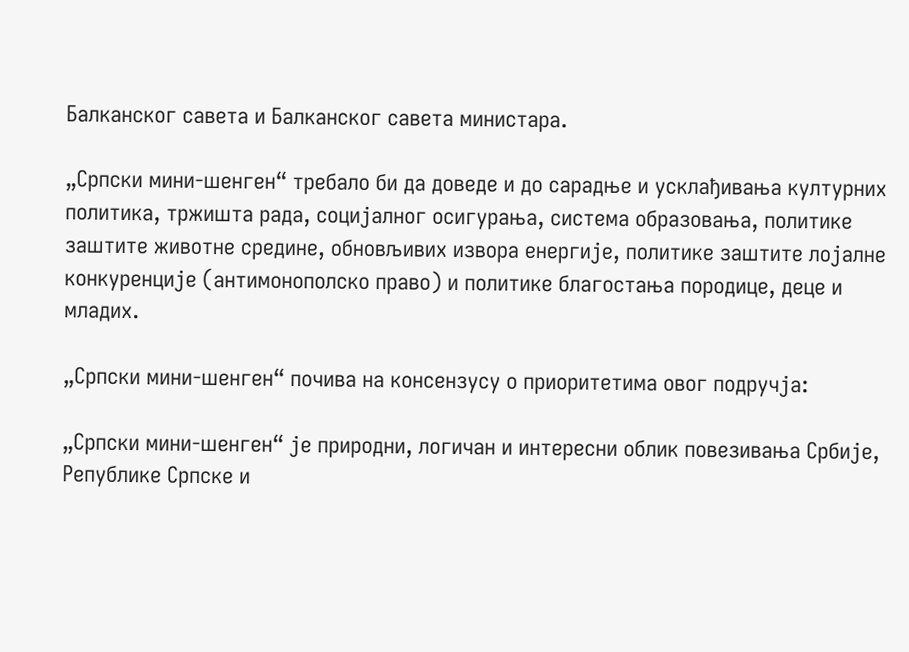Балканског савета и Балканског савета министара.

„Српски мини-шенген“ требало би да доведе и до сарадње и усклађивања културних политика, тржишта рада, социјалног осигурања, система образовања, политике заштите животне средине, обновљивих извора енергије, политике заштите лојалне конкуренције (антимонополско право) и политике благостања породице, деце и младих.

„Српски мини-шенген“ почива на консензусу о приоритетима овог подручја:

„Српски мини-шенген“ је природни, логичан и интересни облик повезивања Србије, Републике Српске и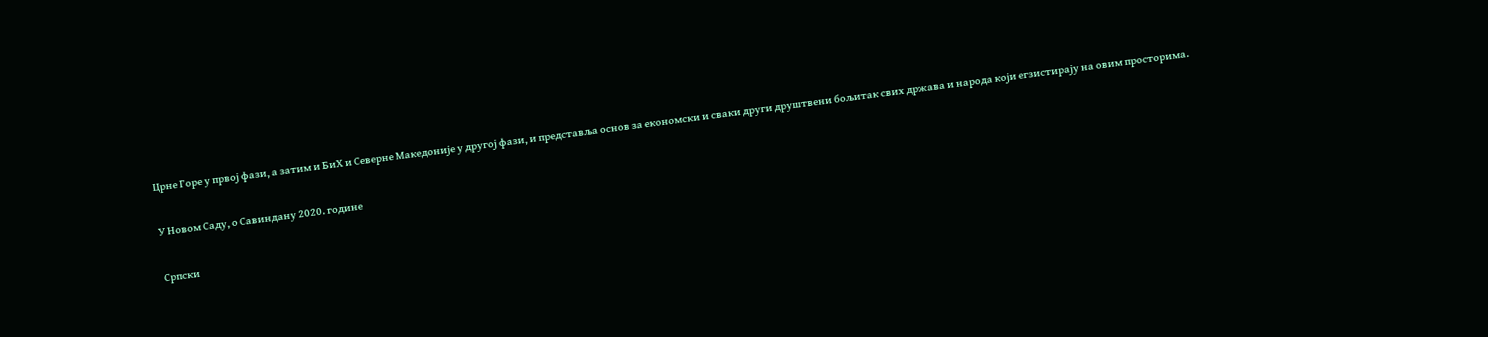Црне Горе у првој фази, а затим и БиХ и Северне Македоније у другој фази, и представља основ за економски и сваки други друштвени бољитак свих држава и народа који егзистирају на овим просторима.

У Новом Саду, о Савиндану 2020. године

Српски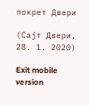покрет Двери

(Сајт Двери, 28. 1. 2020)

Exit mobile version